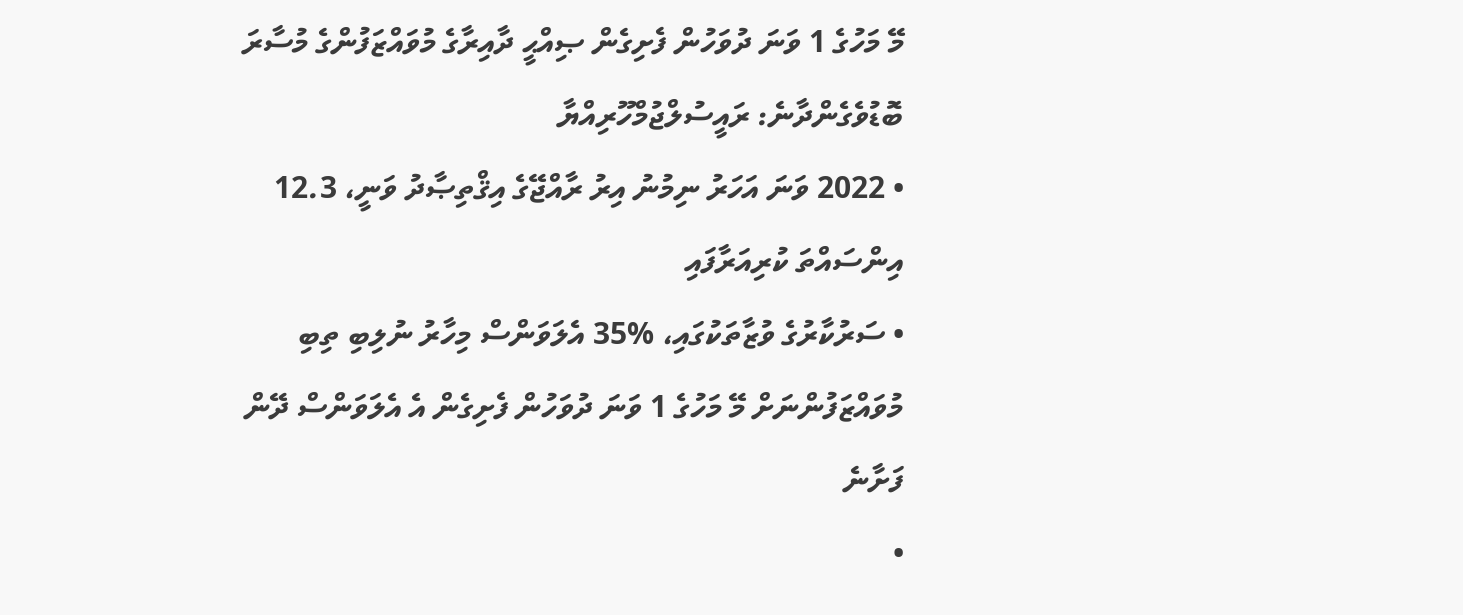މޭ މަހުގެ 1 ވަނަ ދުވަހުން ފެށިގެން ޞިއްޙީ ދާއިރާގެ މުވައްޒަފުންގެ މުސާރަ ބޮޑުވެގެންދާނެ: ރައީސުލްޖުމްހޫރިއްޔާ
• 2022 ވަނަ އަހަރު ނިމުނު އިރު ރާއްޖޭގެ އިޤްތިޞާދު ވަނީ، 12.3 އިންސައްތަ ކުރިއަރާފައި
• ސަރުކާރުގެ ވުޒާތަކުގައި، %35 އެލަވަންސް މިހާރު ނުލިބި ތިބި މުވައްޒަފުންނަށް މޭ މަހުގެ 1 ވަނަ ދުވަހުން ފެށިގެން އެ އެލަވަންސް ދޭން ފަށާނެ
•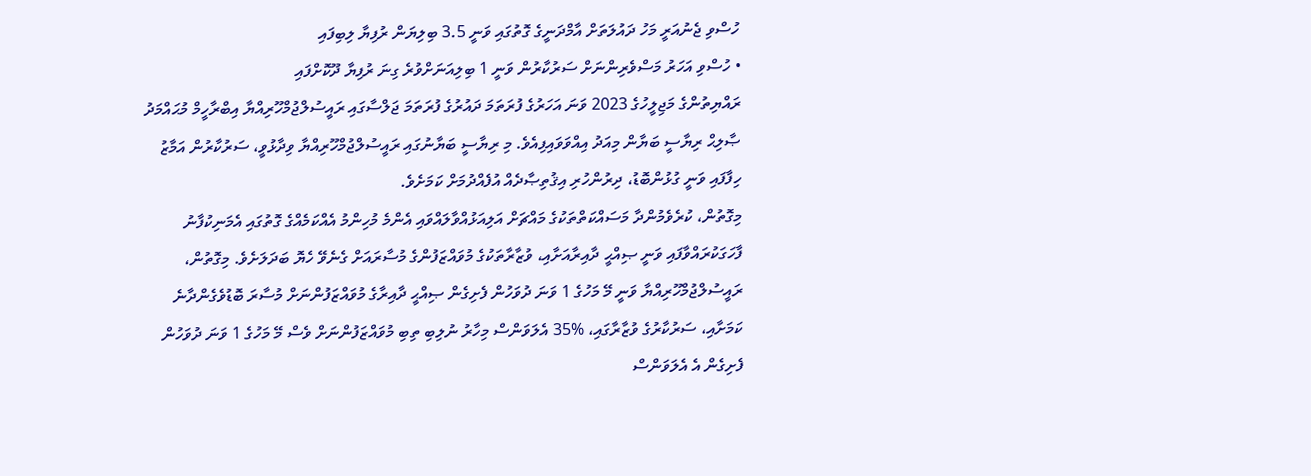ހުސްވި ޖެނުއަރީ މަހު ދައުލަތަށް އާމްދަނީގެ ގޮތުގައި ވަނީ 3.5 ބިލިޔަން ރުފިޔާ ލިބިފައި
• ހުސްވި އަހަރު މަސްވެރިންނަށް ސަރުކާރުން ވަނީ 1 ބިލިއަނަށްވުރެ ގިނަ ރުފިޔާ ދޫކޮށްފައި
ރައްޔިތުންގެ މަޖިލީހުގެ 2023 ވަނަ އަހަރުގެ ފުރަތަމަ ދައުރުގެ ފުރަތަމަ ޖަލްސާގައި ރައީސުލްޖުމްހޫރިއްޔާ އިބްރާހީމް މުޙައްމަދު ޞާލިޙް ރިޔާސީ ބަޔާން މިއަދު އިއްވަވައިފިއެވެ. މި ރިޔާސީ ބަޔާނުގައި ރައީސުލްޖުމްހޫރިއްޔާ ވިދާޅުވީ، ސަރުކާރުން އަމާޒު ހިފާފައި ވަނީ ގުޅުންބޮޑު، ދިރުންހުރި އިޤުތިޞާދެއް އުފެއްދުމަށް ކަމަށެވެ.
މިގޮތުން، ކުރެވެމުންދާ މަސައްކަތްތަކުގެ މައްޗަށް އަލިއަޅުއްވާލައްވައި އެންމެ މުހިންމު އެއްކަމެއްގެ ގޮތުގައި އެމަނިކުފާނު ފާހަގަކުރައްވާފައި ވަނީ ޞިއްޙީ ދާއިރާއަށާއި، ވުޒާރާތަކުގެ މުވައްޒަފުންގެ މުސާރައަށް ގެނެވޭ ހެޔޮ ބަދަލަށެވެ. މިގޮތުން، ރައީސުލްޖުމްހޫރިއްޔާ ވަނީ މޭ މަހުގެ 1 ވަނަ ދުވަހުން ފެށިގެން ޞިއްޙީ ދާއިރާގެ މުވައްޒަފުންނަށް މުސާރަ ބޮޑުވެގެންދާނެ ކަމަށާއި، ސަރުކާރުގެ ވުޒާރާގައި، %35 އެލަވަންސް މިހާރު ނުލިބި ތިބި މުވައްޒަފުންނަށް ވެސް މޭ މަހުގެ 1 ވަނަ ދުވަހުން ފެށިގެން އެ އެލަވަންސް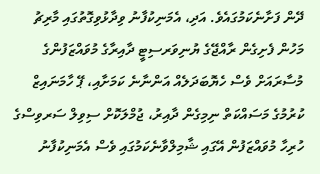ދޭން ފަށާނެކަމުގައެވެ. އަދި، އެމަނިކުފާނު ވިދާޅުވިގޮތުގައި މާރިޗު މަހުން ފެށިގެން ރާއްޖޭގެ ޔުނިވަރސިޓީ ދާއިރާގެ މުވައްޒަފުންގެ މުސާރައަށް ވެސް ހެޔޮބަދަލެއް އަންނާނެ ކަމަށާއި، ޕޭ ހާމަނައިޒް ކުރުމުގެ މަސައްކަތް ނިމިގެން ދާއިރު، ޖުމްލަކޮށް ސިވިލް ސަރވިސްގެ ހުރިހާ މުވައްޒަފުން އޭގައި ޝާމިލްވާނެކަމުގައި ވެސް އެމަނިކުފާނު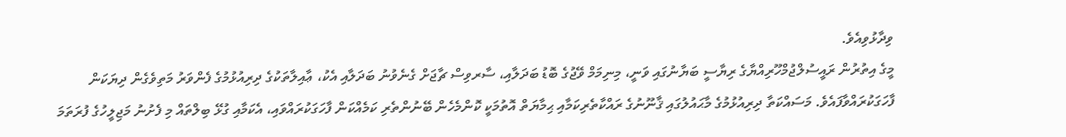ވިދާޅުވިއެވެ.
މީގެ އިތުރުން ރައީސުލްޖުމްހޫރިއްޔާގެ ރިޔާސީ ބަޔާނުގައި ވަނީ، މިނިމަމް ވޭޖުގެ ބޮޑު ބަދަލާއި، ސާރވިސް ޗާޖަށް ގެނެވުނު ބަދަލާއި އެކު، ޢާއިލާތަކުގެ ދިރިއުޅުމުގެ ފެންވަރު މަތިވެގެން ދިޔަކަން ފާހަގަކުރައްވާފައެވެ. މަސައްކަތާ ދިރިއުޅުމުގެ މާޙައުލުގައި ޤާނޫނުގެ ރައްކާތެރިކަމާއި ޙިމާޔަތް އޮތުމަކީ ކޮންމެހެން ބޭނުންތެރި ކަމެއްކަން ފާހަގަކުރައްވައި، އެކަމާއި ގުޅޭ ބިލްތައް މި ފެށުނު މަޖިލީހުގެ ފުރަތަމަ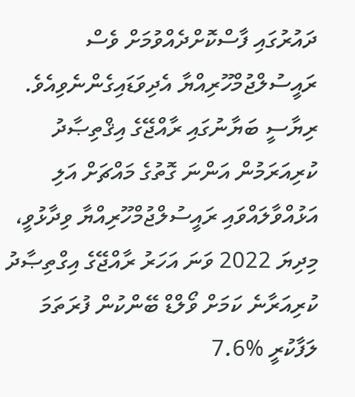ދައުރުގައި ފާސްކޮށްދެއްވުމަށް ވެސް ރައީސުލްޖުމްހޫރިއްޔާ އެދިވަޑައިގެންނެވިއެވެ.
ރިޔާސީ ބަޔާނުގައި ރާއްޖޭގެ އިޤްތިޞާދު ކުރިއަރަމުން އަންނަ ގޮތުގެ މައްޗަށް އަލި އަޅުއްވާލައްވައި ރައީސުލްޖުމްހޫރިއްޔާ ވިދާޅުވީ، މިދިޔަ 2022 ވަނަ އަހަރު ރާއްޖޭގެ އިގްތިޞާދު ކުރިއަރާނެ ކަމަށް ވޯލްޑް ބޭންކުން ފުރަތަމަ ލަފާކުރީ %7.6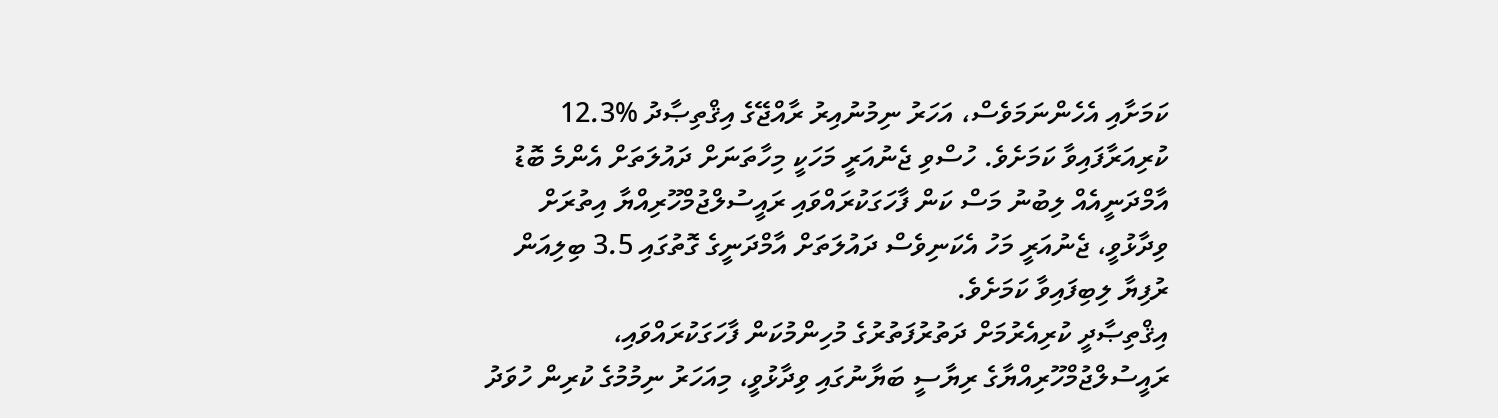ކަމަށާއި އެހެންނަމަވެސް، އަހަރު ނިމުނުއިރު ރާއްޖޭގެ އިޤްތިޞާދު %12.3 ކުރިއަރާފައިވާ ކަމަށެވެ. ހުސްވި ޖެނުއަރީ މަހަކީ މިހާތަނަށް ދައުލަތަށް އެންމެ ބޮޑު އާމްދަނީއެއް ލިބުނު މަސް ކަން ފާހަގަކުރައްވައި ރައީސުލްޖުމްހޫރިއްޔާ އިތުރަށް ވިދާޅުވީ، ޖެނުއަރީ މަހު އެކަނިވެސް ދައުލަތަށް އާމްދަނީގެ ގޮތުގައި 3.5 ބިލިއަން ރުފިޔާ ލިބިފައިވާ ކަމަށެވެ.
އިޤްތިޞާދީ ކުރިއެރުމަށް ދަތުރުފަތުރުގެ މުހިންމުކަން ފާހަގަކުރައްވައި، ރައީސުލްޖުމްހޫރިއްޔާގެ ރިޔާސީ ބަޔާނުގައި ވިދާޅުވީ، މިއަހަރު ނިމުމުގެ ކުރިން ހުވަދު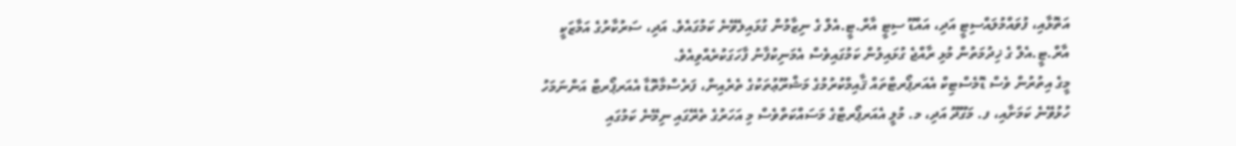އަތޮޅާއި، ފުވައްމުލައްސިޓީ އަދި، އައްޑޫ ސިޓީ އާރް.ޓީ.އެލް ގެ ނިޒާމުން ގުޅައިލެވޭނެ ކަމުގައެވެ. އަދި، ސަރުކާރުގެ އަމާޒަކީ އާރް.ޓީ.އެލް ގެ ޚިދުމަތުން މުޅި ރާއްޖެ ގުޅައިލުން ކަމުގައިވެސް އެމަނިކުފާނު ފާހަގަކުރެއްވިއެވެ.
މީގެ އިތުރުން ވެސް ޑޮމެސްޓިކް އެއަރޕޯރޓްތައް ޤާއިމްކުރުމުގެ މަޝްރޫޢުތަކުގެ ތެރެއިން، ފަރެސްމާތޮޑާ އެއަރޕޯރޓް އަންނަމަހު ހުޅުވޭނެ ކަމަށާއި، ފ. މަގޫދޫ އަދި، މ. މުލީ އެއަރޕޯރޓްގެ މަސައްކަތްވެސް މި އަހަރުގެ ތެރޭގައި ނިމޭނެ ކަމުގައި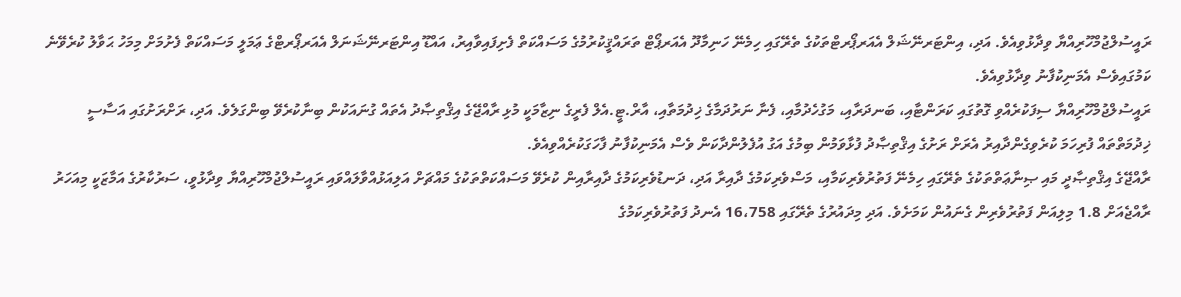ރައީސުލްޖުމްހޫރިއްޔާ ވިދާޅުވިއެވެ. އަދި، އިންޓަރނޭޝަލް އެއަރޕޯރޓްތަކުގެ ތެރޭގައި ހިމެނޭ ހަނިމާދޫ އެއަރޕޯޓް ތަރައްޤީކުރުމުގެ މަސައްކަތް ފެށިފައިވާއިރު، އައްޑޫ އިންޓަރނޭޝަނަލް އެއަރޕޯރޓްގެ ޢަމަލީ މަސައްކަތް ފެށުމަށް މިމަހު ޙަވާލު ކުރެވޭނެ ކަމުގައިވެސް އެމަނިކުފާނު ވިދާޅުވިއެވެ.
ރައީސުލްޖުމްހޫރިއްޔާ ސިފަކުރެއްވި ގޮތުގައި ކަރަންޓާއި، ބަނދަރާއި، މަގުހެދުމާއި، ފެނާ ނަރުދަމާގެ ޚިދުމަތާއި، އާރް.ޓީ.އެލް ފެރީގެ ނިޒާމަކީ މުޅި ރާއްޖޭގެ އިޤްތިޞާދު އެތައް ގުނައަކުން ބިނާކުރެވޭ ބިންގަލެވެ. އަދި، ރަށްރަށުގައި އަސާސީ ޚިދުމަތްތައް ފުރިހަމަ ކުރެވިގެންދާއިރު އެރަށް ރަށުގެ އިޤްތިޞާދު ފުޅާވަމުން ބިމުގެ އަގު އުފެލުންދާކަން ވެސް އެމަނިކުފާނު ފާހަގަކުރެއްވިއެވެ.
ރާއްޖޭގެ އިޤްތިޞާދީ މައި ޞިނާޢަތްތަކުގެ ތެރޭގައި ހިމެނޭ ފަތުރުވެރިކަމާއި، މަސްވެރިކަމުގެ ދާއިރާ އަދި، ދަނޑުވެރިކަމުގެ ދާއިރާއިން ކުރެވޭ މަސައްކަތްތަކުގެ މައްޗަށް އަލިއަޅުއްވާލައްވައި ރައީސުލްޖުމްހޫރިއްޔާ ވިދާޅުވީ، ސަރުކާރުގެ އަމާޒަކީ މިއަހަރު ރާއްޖެއަށް 1.8 މިލިއަން ފަތުރުވެރިން ގެނައުން ކަމަށެވެ. އަދި މިދައުރުގެ ތެރޭގައި 16،758 އެނދު ފަތުރުވެރިކަމުގެ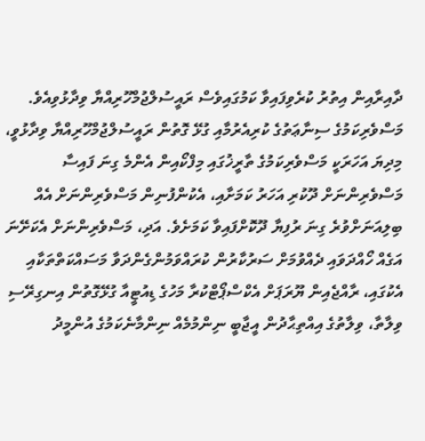ދާއިރާއިން އިތުރު ކުރެވިފައިވާ ކަމުގައިވެސް ރައީސުލްޖުމްހޫރިއްޔާ ވިދާޅުވިއެވެ.
މަސްވެރިކަމުގެ ސިނާޢަތުގެ ކުރިއެރުމާއި ގުޅޭ ގޮތުން ރައީސުލްޖުމްހޫރިއްޔާ ވިދާޅުވީ، މިދިޔަ އަހަރަކީ މަސްވެރިކަމުގެ ތާރީޚުގައި މިފްކޯއިން އެންމެ ގިނަ ފައިސާ މަސްވެރިންނަށް ދޫކުރި އަހަރު ކަމަށާއި، އެކުންފުނިން މަސްވެރިންނަށް އެއް ބިލިއަނަށްވުރެ ގިނަ ރުފިޔާ ދޫކޮށްފައިވާ ކަމަށެވެ. އަދި، މަސްވެރިންނަށް އެކަށޭނަ އަގެއް ހޯއްދަވައި ދެއްވުމަށް ސަރުކާރުން ކުރައްވަމުންގެންދަވާ މަސައްކަތްތަކާއި އެކުގައި، ރާއްޖެއިން ޔޫރަޕަށް އެކްސްޕޯޓްކުރާ މަހުގެ ޑިއުޓީއާ ގުޅޭގޮތުން އިނގިރޭސި ވިލާތާ، ވިލާތުގެ އިއްތިޙާދުން އީޖާބީ ނިންމުމެއް ނިންމާނެކަމުގެ އުންމީދު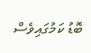ބޮޑު ކަމުގައިވެސް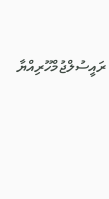ރައީސުލްޖުމްހޫރިއްޔާ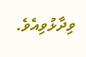ވިދާޅުވިއެވެ.